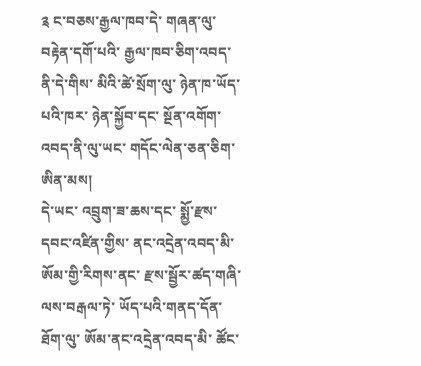༉ ང་བཅས་རྒྱལ་ཁབ་དེ་ གཞན་ལུ་བརྟེན་དགོ་པའི་ རྒྱལ་ཁབ་ཅིག་འབད་ནི་དེ་གིས་ མིའི་ཚེ་སྲོག་ལུ་ ཉེན་ཁ་ཡོད་པའི་ཁར་ ཉེན་སྐྱོབ་དང་ སྔོན་འགོག་འབད་ནི་ལུ་ཡང་ གདོང་ལེན་ཅན་ཅིག་ཨིན་མས།
དེ་ཡང་ འབྲུག་ཟ་ཆས་དང་ སྨྱོ་རྫས་དབང་འཛིན་གྱིས་ ནང་འདྲེན་འབད་མི་ ཨོམ་གྱི་རིགས་ནང་ རྫས་སྦྱོར་ཚད་གཞི་ལས་བརྒལ་ཏེ་ ཡོད་པའི་གནད་དོན་ཐོག་ལུ་ ཨོམ་ནང་འདྲེན་འབད་མི་ ཚོང་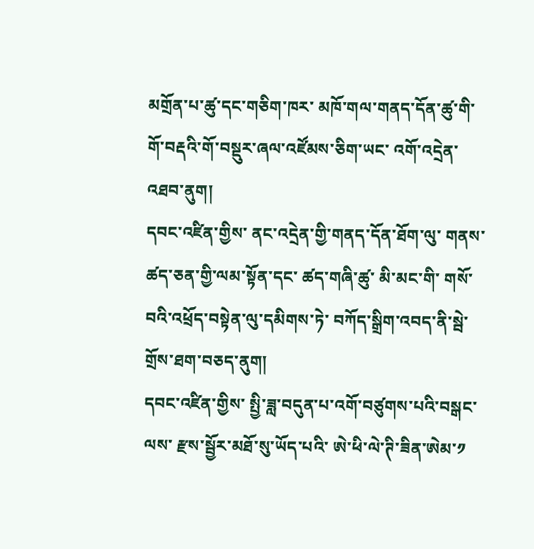མགྲོན་པ་ཚུ་དང་གཅིག་ཁར་ མཁོ་གལ་གནད་དོན་ཚུ་གི་ གོ་བརྡའི་གོ་བསྡུར་ཞལ་འཛོམས་ཅིག་ཡང་ འགོ་འདྲེན་འཐབ་ནུག།
དབང་འཛིན་གྱིས་ ནང་འདྲེན་གྱི་གནད་དོན་ཐོག་ལུ་ གནས་ཚད་ཅན་གྱི་ལམ་སྟོན་དང་ ཚད་གཞི་ཚུ་ མི་མང་གི་ གསོ་བའི་འཕྲོད་བསྟེན་ལུ་དམིགས་ཏེ་ བཀོད་སྒྲིག་འབད་ནི་སྦེ་ གྲོས་ཐག་བཅད་ནུག།
དབང་འཛིན་གྱིས་ སྤྱི་ཟླ་བདུན་པ་འགོ་བཙུགས་པའི་བསྒང་ལས་ རྫས་སྦྱོར་མཐོ་སུ་ཡོད་པའི་ ཨེ་ཕི་ལེ་ཊི་ཟིན་ཨེམ་༡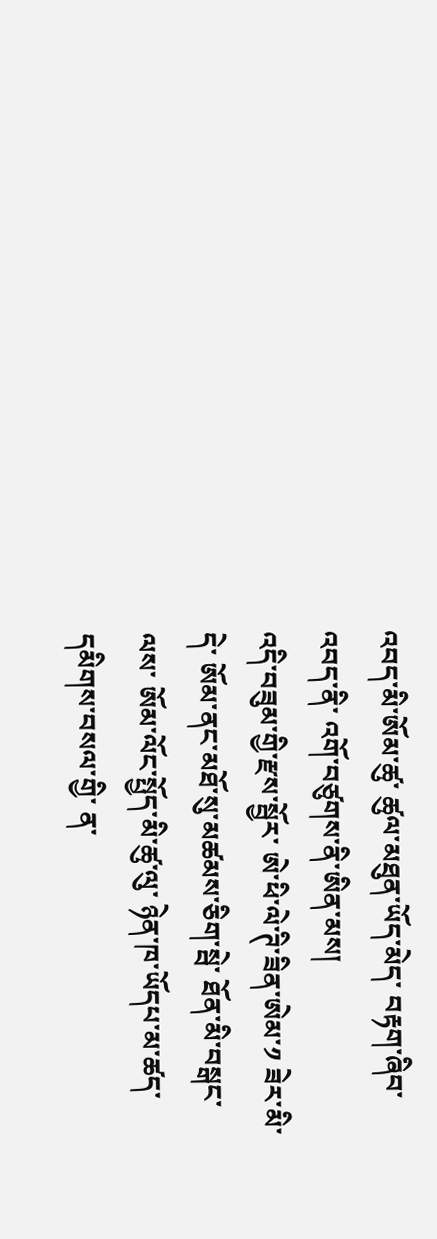འབད་མི་ཨོམ་ཚུ་ ཚུལ་མཐུན་ཡོད་མེད་ བརྟག་ཞིབ་འབད་ནི་ འགོ་བཙུགས་ནི་ཨིན་མས།
འདི་བཟུམ་གྱི་རྫས་སྦྱོར་ ཨེ་ཕི་ལེ་ཊི་ཟིན་ཨེམ་༡ ཟེར་མི་དེ་ ཨོམ་ནང་མཐོ་སུ་མཚམས་ཅིག་སྦེ་ ཐོན་མི་བསྒང་ལས་ ཨོམ་ལོང་སྤྱོད་མི་ཚུ་ལུ་ ཉེན་ཁ་ཡོདཔ་མ་ཚད་ དམིགས་བསལ་གྱི་ ན་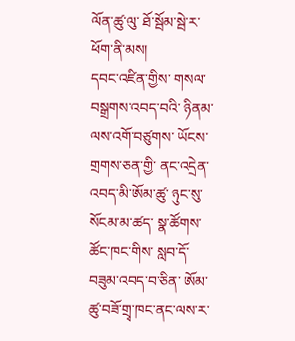ལོན་ཚུ་ལུ་ ཐོ་སྦོམ་སྦེ་ར་ཕོག་ནི་མས།
དབང་འཛིན་གྱིས་ གསལ་བསྒྲགས་འབད་བའི་ ཉིནམ་ལས་འགོ་བཙུགས་ ཡོངས་གྲགས་ཅན་གྱི་ ནང་འདྲེན་འབད་མི་ཨོམ་ཚུ་ ཉུང་སུ་སོངམ་མ་ཚད་ སྣ་ཚོགས་ཚོང་ཁང་གིས་ སླབ་དོ་བཟུམ་འབད་བ་ཅིན་ ཨོམ་ཚུ་བཟོ་གྲྭ་ཁང་ནང་ལས་ར་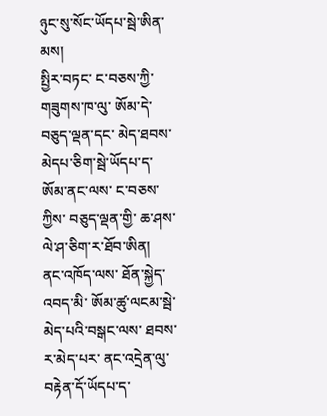ཉུང་སུ་སོང་ཡོདཔ་སྦེ་ཨིན་མས།
སྤྱིར་བཏང་ ང་བཅས་ཀྱི་གཟུགས་ཁ་ལུ་ ཨོམ་དེ་ བཅུད་ལྡན་དང་ མེད་ཐབས་མེདཔ་ཅིག་སྦེ་ཡོདཔ་ད་ ཨོམ་ནང་ལས་ ང་བཅས་ཀྱིས་ བཅུད་ལྡན་གྱི་ ཆ་ཤས་ལེ་ཤ་ཅིག་ར་ཐོབ་ཨིན།
ནང་འཁོད་ལས་ ཐོན་སྐྱེད་འབད་མི་ ཨོམ་ཚུ་ལངམ་སྦེ་མེད་པའི་བསྒང་ལས་ ཐབས་ར་མེད་པར་ ནང་འདྲེན་ལུ་བརྟེན་དོ་ཡོདཔ་ད་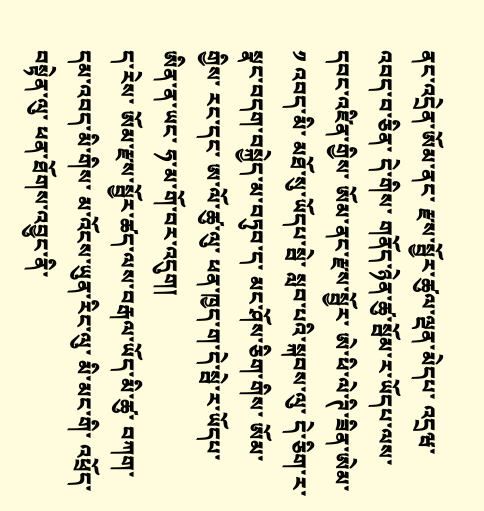ནང་འདྲེན་ཨོམ་ནང་ རྫས་སྦྱོར་ཚུལ་ལྡན་མེདཔ་ འདྲཝ་འབད་བ་ཅིན་ དེ་གིས་ གནོད་ཉེན་ཚུ་སྦོམ་ར་ཡོདཔ་ལས་ དབང་འཛིན་གྱིས་ ཨོམ་ནང་རྫས་སྦྱོར་ ཨེ་ཕི་ལེ་ཊི་ཟིན་ཨེམ་༡ འབད་མི་ མཐོ་སུ་ཡོདཔ་སྦེ་ སླབ་པའི་སྐབས་ལུ་ དེ་ཅིག་ར་ སྣང་བདག་བསྐྱེད་མ་བཏུབ་ད་ མང་ཤོས་ཅིག་གིས་ ཨོམ་གྱིས་ རང་དང་ ཨ་ལོ་ཚུ་ལུ་ ཕན་ཁྱད་ག་དེ་སྦེ་ར་ཡོདཔ་ཨིན་ན་ཡང་ ཧ་མ་གོ་བར་འདུག།
ད་རེས་ ཨོམ་རྫས་སྦྱོར་ཚད་ལས་བརྒལ་ཡོད་མི་ཚུ་ བཀག་དམ་འབད་མི་གིས་ མ་འོངས་ཡུན་རིང་ལུ་ མི་མང་གི་ འཕྲོད་བསྟེན་ལུ་ ཕན་ཐོགས་འབྱུང་ནི་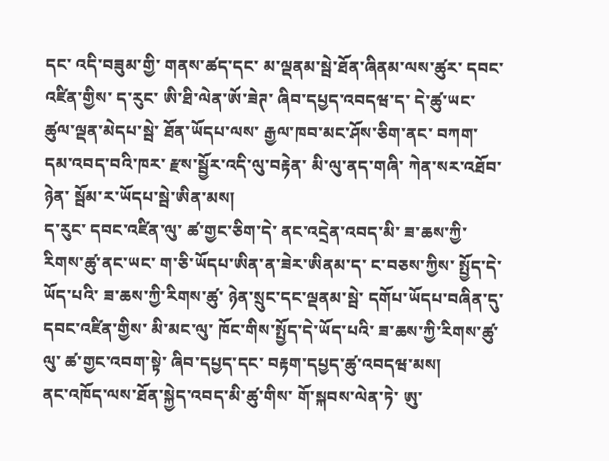དང་ འདི་བཟུམ་གྱི་ གནས་ཚད་དང་ མ་ལྡནམ་སྦེ་ཐོན་ཞིནམ་ལས་ཚུར་ དབང་འཛིན་གྱིས་ ད་རུང་ ཨི་ཐི་ལེན་ཨོ་ཟེཊ་ ཞིབ་དཔྱད་འབདཝ་ད་ དེ་ཚུ་ཡང་ ཚུལ་ལྡན་མེདཔ་སྦེ་ ཐོན་ཡོདཔ་ལས་ རྒྱལ་ཁབ་མང་ཤོས་ཅིག་ནང་ བཀག་དམ་འབད་བའི་ཁར་ རྫས་སྦྱོར་འདི་ལུ་བརྟེན་ མི་ལུ་ནད་གཞི་ ཀེན་སར་འཐོབ་ཉེན་ སྦོམ་ར་ཡོདཔ་སྦེ་ཨིན་མས།
ད་རུང་ དབང་འཛིན་ལུ་ ཚ་གྱང་ཅིག་དེ་ ནང་འདྲེན་འབད་མི་ ཟ་ཆས་ཀྱི་ རིགས་ཚུ་ནང་ཡང་ ག་ཅི་ཡོདཔ་ཨིན་ན་ཟེར་ཨིནམ་ད་ ང་བཅས་ཀྱིས་ སྤྱོད་དེ་ཡོད་པའི་ ཟ་ཆས་ཀྱི་རིགས་ཚུ་ ཉེན་སྲུང་དང་ལྡནམ་སྦེ་ དགོཔ་ཡོདཔ་བཞིན་དུ་ དབང་འཛིན་གྱིས་ མི་མང་ལུ་ ཁོང་གིས་སྤྱོད་དེ་ཡོད་པའི་ ཟ་ཆས་ཀྱི་རིགས་ཚུ་ལུ་ ཚ་གྱང་འབག་སྟེ་ ཞིབ་དཔྱད་དང་ བརྟག་དཔྱད་ཚུ་འབདཝ་མས།
ནང་འཁོད་ལས་ཐོན་སྐྱེད་འབད་མི་ཚུ་གིས་ གོ་སྐབས་ལེན་ཏེ་ ཨུ་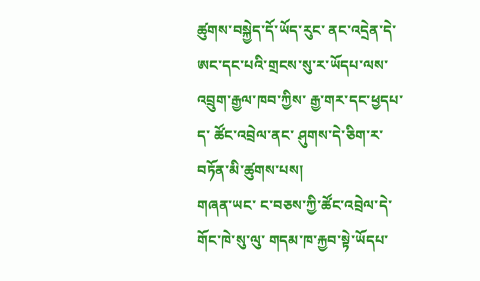ཚུགས་བསྐྱེད་དོ་ཡོད་རུང་ ནང་འདྲེན་དེ་ ཨང་དང་པའི་གྲངས་སུ་ར་ཡོདཔ་ལས་ འབྲུག་རྒྱལ་ཁབ་ཀྱིས་ རྒྱ་གར་དང་ཕྱདཔ་ད་ ཚོང་འབྲེལ་ནང་ ཤུགས་དེ་ཅིག་ར་ བཏོན་མི་ཚུགས་པས།
གཞན་ཡང་ ང་བཅས་ཀྱི་ཚོང་འབྲེལ་དེ་ གོང་ཁེ་སུ་ལུ་ གདམ་ཁ་རྐྱབ་སྟེ་ཡོདཔ་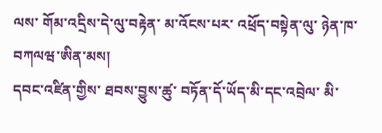ལས་ གོམ་འདྲིས་དེ་ལུ་བརྟེན་ མ་འོངས་པར་ འཕྲོད་བསྟེན་ལུ་ ཉེན་ཁ་བཀལཝ་ཨིན་མས།
དབང་འཛིན་གྱིས་ ཐབས་བྱུས་ཚུ་ བཏོན་དོ་ཡོད་མི་དང་འབྲེལ་ མི་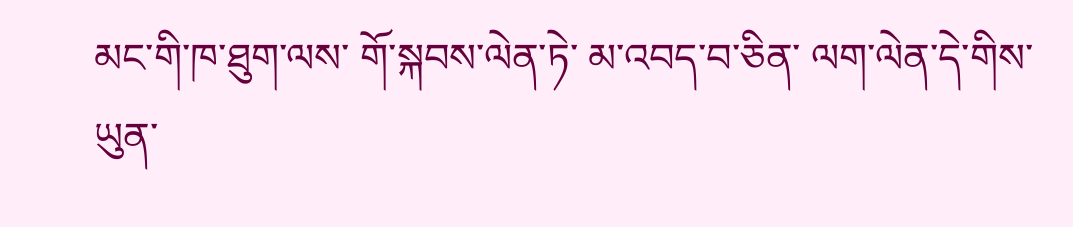མང་གི་ཁ་ཐུག་ལས་ གོ་སྐབས་ལེན་ཏེ་ མ་འབད་བ་ཅིན་ ལག་ལེན་དེ་གིས་ ཡུན་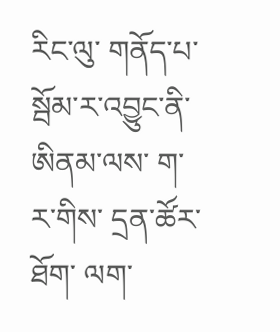རིང་ལུ་ གནོད་པ་སྦོམ་ར་འབྱུང་ནི་ཨིནམ་ལས་ ག་ར་གིས་ དྲན་ཚོར་ཐོག་ ལག་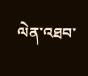ལེན་འཐབ་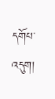དགོཔ་འདུག།